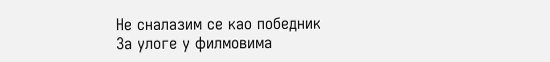Не сналазим се као победник
За улоге у филмовима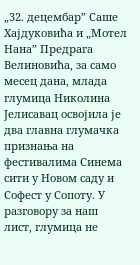„32. децембар” Саше Хајдуковића и „Мотел Нана” Предрага Велиновића, за само месец дана, млада глумица Николина Јелисавац освојила је два главна глумачка признања на фестивалима Синема сити у Новом саду и Софест у Сопоту. У разговору за наш лист, глумица не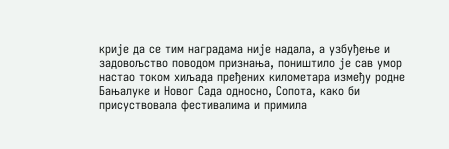крије да се тим наградама није надала, а узбуђење и задовољство поводом признања, поништило је сав умор настао током хиљада пређених километара између родне Бањалуке и Новог Сада односно, Сопота, како би присуствовала фестивалима и примила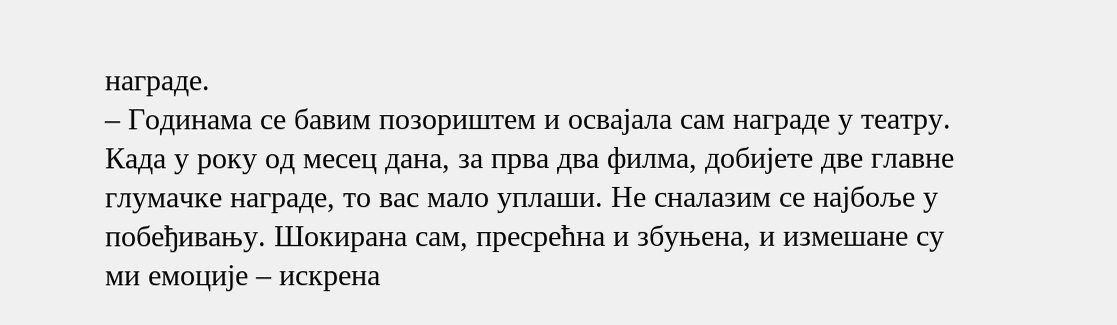награде.
– Годинама се бавим позориштем и освајала сам награде у театру. Када у року од месец дана, за прва два филма, добијете две главне глумачке награде, то вас мало уплаши. Не сналазим се најбоље у побеђивању. Шокирана сам, пресрећна и збуњена, и измешане су ми емоције – искрена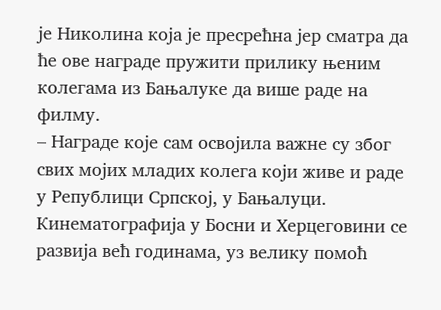је Николина која је пресрећна јер сматра да ће ове награде пружити прилику њеним колегама из Бањалуке да више раде на филму.
– Награде које сам освојила важне су због свих мојих младих колега који живе и раде у Републици Српској, у Бањалуци. Кинематографија у Босни и Херцеговини се развија већ годинама, уз велику помоћ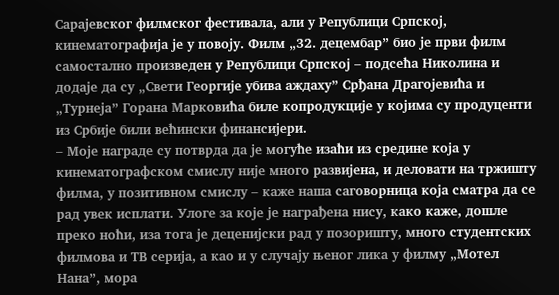Сарајевског филмског фестивала, али у Републици Српској, кинематографија је у повоју. Филм „32. децембар” био је први филм самостално произведен у Републици Српској – подсећа Николина и додаје да су „Свети Георгије убива аждаху” Срђана Драгојевића и „Турнеја” Горана Марковића биле копродукције у којима су продуценти из Србије били већински финансијери.
– Моје награде су потврда да је могуће изаћи из средине која у кинематографском смислу није много развијена, и деловати на тржишту филма, у позитивном смислу – каже наша саговорница која сматра да се рад увек исплати. Улоге за које је награђена нису, како каже, дошле преко ноћи, иза тога је деценијски рад у позоришту, много студентских филмова и ТВ серија, а као и у случају њеног лика у филму „Мотел Нана”, мора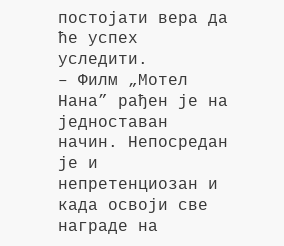постојати вера да ће успех уследити.
– Филм „Мотел Нана” рађен је на једноставан начин. Непосредан је и непретенциозан и када освоји све награде на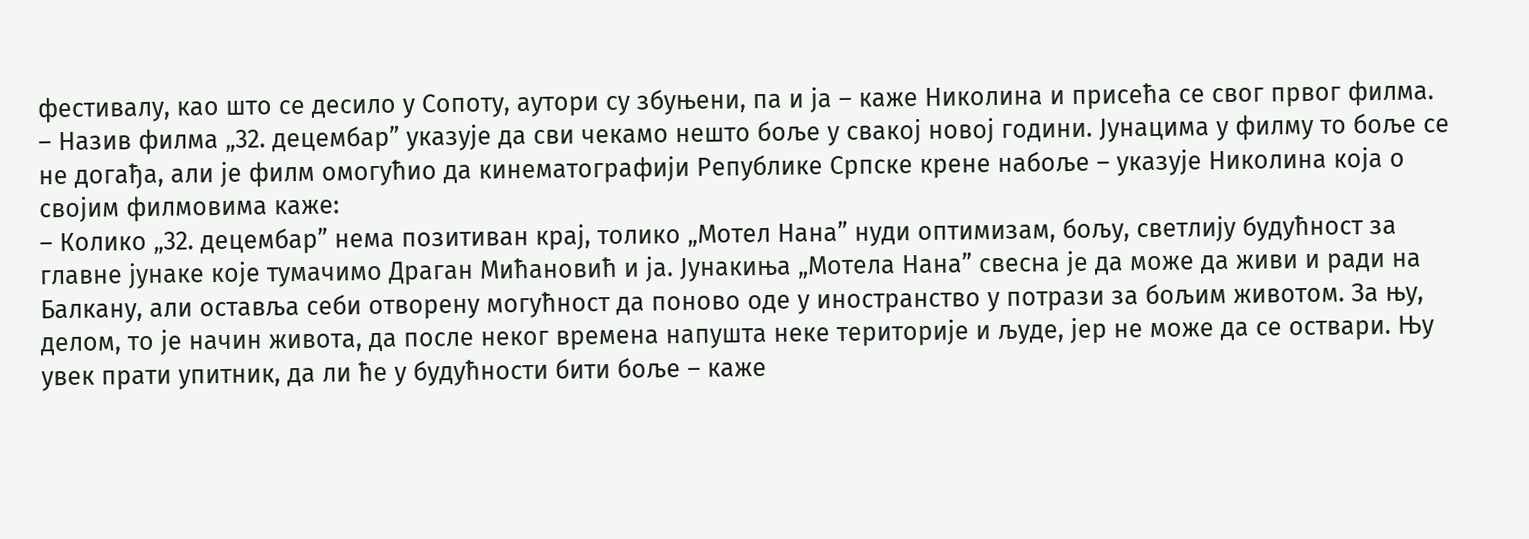фестивалу, као што се десило у Сопоту, аутори су збуњени, па и ја – каже Николина и присећа се свог првог филма.
– Назив филма „32. децембар” указује да сви чекамо нешто боље у свакој новој години. Јунацима у филму то боље се не догађа, али је филм омогућио да кинематографији Републике Српске крене набоље – указује Николина која о својим филмовима каже:
– Колико „32. децембар” нема позитиван крај, толико „Мотел Нана” нуди оптимизам, бољу, светлију будућност за главне јунаке које тумачимо Драган Мићановић и ја. Јунакиња „Мотела Нана” свесна је да може да живи и ради на Балкану, али оставља себи отворену могућност да поново оде у иностранство у потрази за бољим животом. За њу, делом, то је начин живота, да после неког времена напушта неке територије и људе, јер не може да се оствари. Њу увек прати упитник, да ли ће у будућности бити боље – каже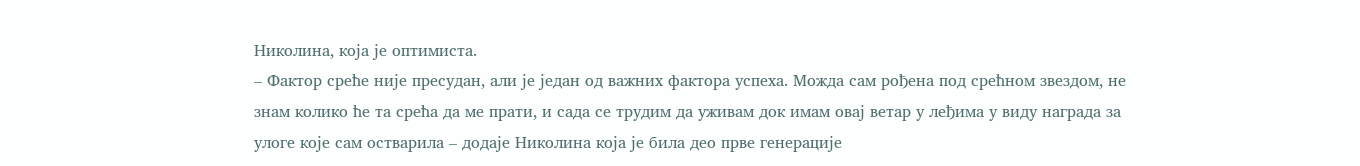Николина, која је оптимиста.
– Фактор среће није пресудан, али је један од важних фактора успеха. Можда сам рођена под срећном звездом, не знам колико ће та срећа да ме прати, и сада се трудим да уживам док имам овај ветар у леђима у виду награда за улоге које сам остварила – додаје Николина која је била део прве генерације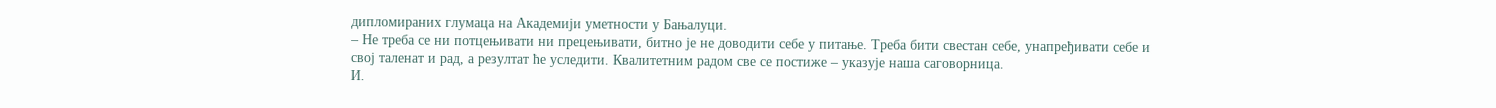дипломираних глумаца на Академији уметности у Бањалуци.
– Не треба се ни потцењивати ни прецењивати, битно је не доводити себе у питање. Треба бити свестан себе, унапређивати себе и свој таленат и рад, а резултат ће уследити. Квалитетним радом све се постиже – указује наша саговорница.
И.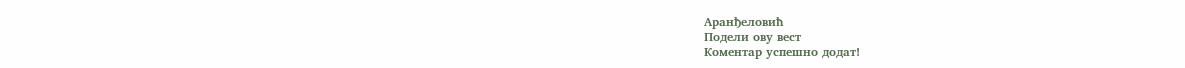Аранђеловић
Подели ову вест
Комeнтар успeшно додат!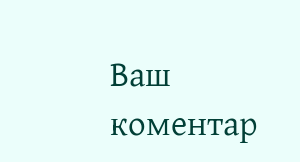Ваш комeнтар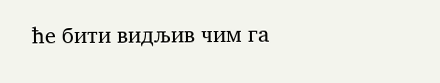ћe бити видљив чим га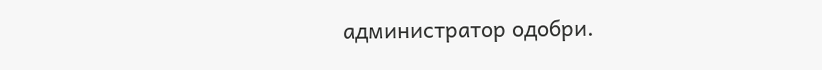администратор одобри.